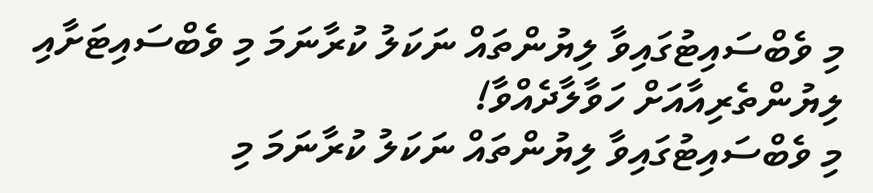މި ވެބްސައިޓުގައިވާ ލިޔުންތައް ނަކަލު ކުރާނަމަ މި ވެބްސައިޓަށާއި ލިޔުންތެރިއާއަށް ހަވާލާދެއްވާ!
މި ވެބްސައިޓުގައިވާ ލިޔުންތައް ނަކަލު ކުރާނަމަ މި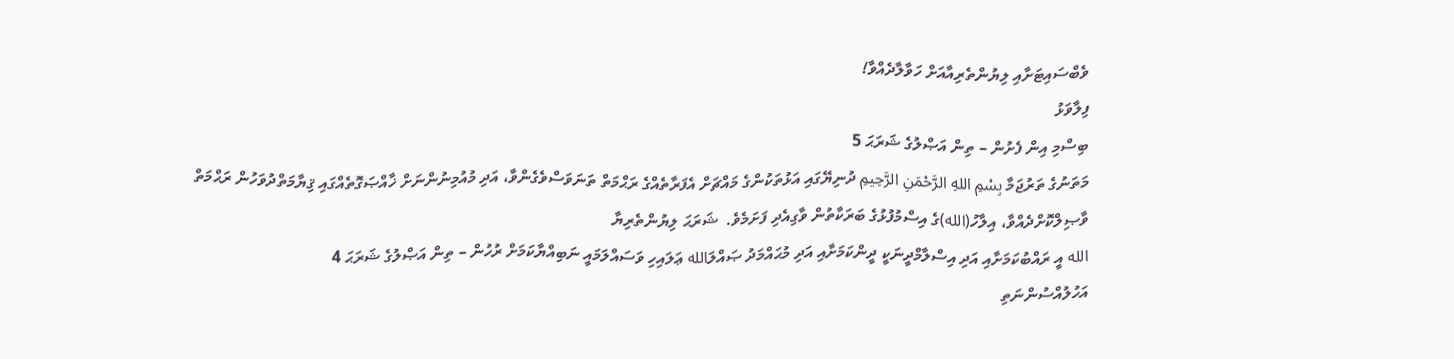ވެބްސައިޓަށާއި ލިޔުންތެރިއާއަށް ހަވާލާދެއްވާ!
ފިލާވަޅު
ބިސްމި އިން ފެށުން – ތިން އަޞްލުގެ ޝަރަޙަ 5
މަތަނުގެ ތަރުޖަމާ بِسْمِ اللهِ الرَّحْمَنِ الرَّحِيمِ ދުނިޔޭގައި އަޅުތަކުންގެ މައްޗަށް އެފަރާތެއްގެ ރަޙްމަތް ތަނަވަސްވެގެންވާ، އަދި މުއުމިނުންނަށް ޚާއްޞަގޮތެއްގައި ޤިޔާމަތްދުވަހުން ރަޙްމަތް ވާޞިލްކޮށްދެއްވާ، އިލާހު(الله)ގެ އިސްމުފުޅުގެ ބަރަކާތުން ވާގިއެދި ފަށަމެވެ.  ޝަރަޙަ ލިޔުންތެރިޔާ
الله އީ ރައްބުކަމަށާއި އަދި އިސްލާމްދީނަކީ ދީންކަމަށާއި އަދި މުޙައްމަދު ޞައްލަالله ޢަލައިހި ވަސައްލަމައީ ނަބިއްޔާކަމަށް ރުހުން – ތިން އަޞްލުގެ ޝަރަޙަ 4
އަހުލުއްސުންނަތި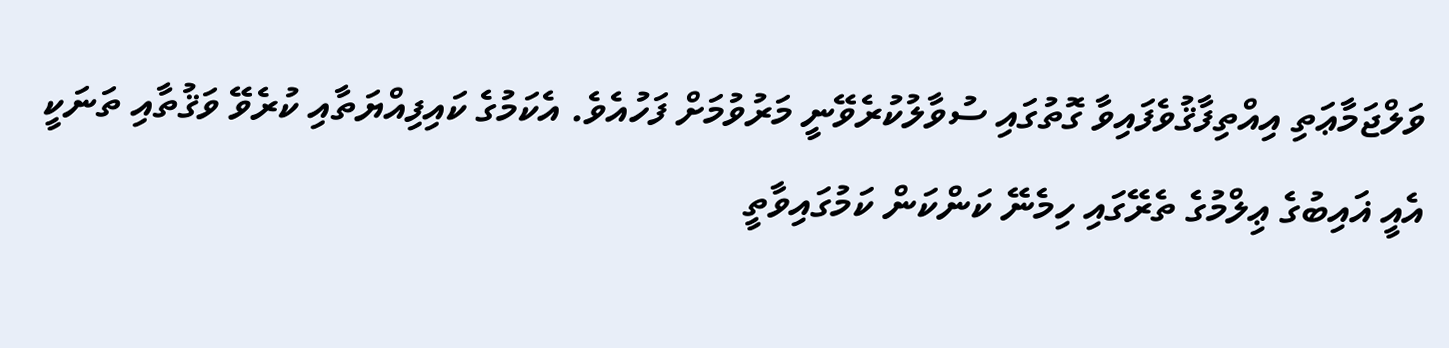ވަލްޖަމާޢަތި އިއްތިފާޤުވެފައިވާ ގޮތުގައި ސުވާލުކުރެވޭނީ މަރުވުމަށް ފަހުއެވެ. އެކަމުގެ ކައިފިއްޔަތާއި ކުރެވޭ ވަޤުތާއި ތަނަކީ އެއީ ޣައިބުގެ ޢިލްމުގެ ތެރޭގައި ހިމެނޭ ކަންކަން ކަމުގައިވާތީ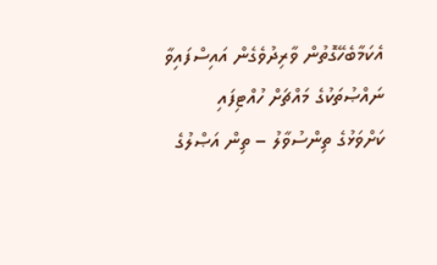އެކަމާބެހޭގޮތުން ވާރިދުވެގެން އައިސްފައިވާ ނައްޞުތަކުގެ މައްޗަށް ހުއްޓިފައި
ކަށްވަޅުގެ ތިންސުވާލު – ތިން އަޞްލުގެ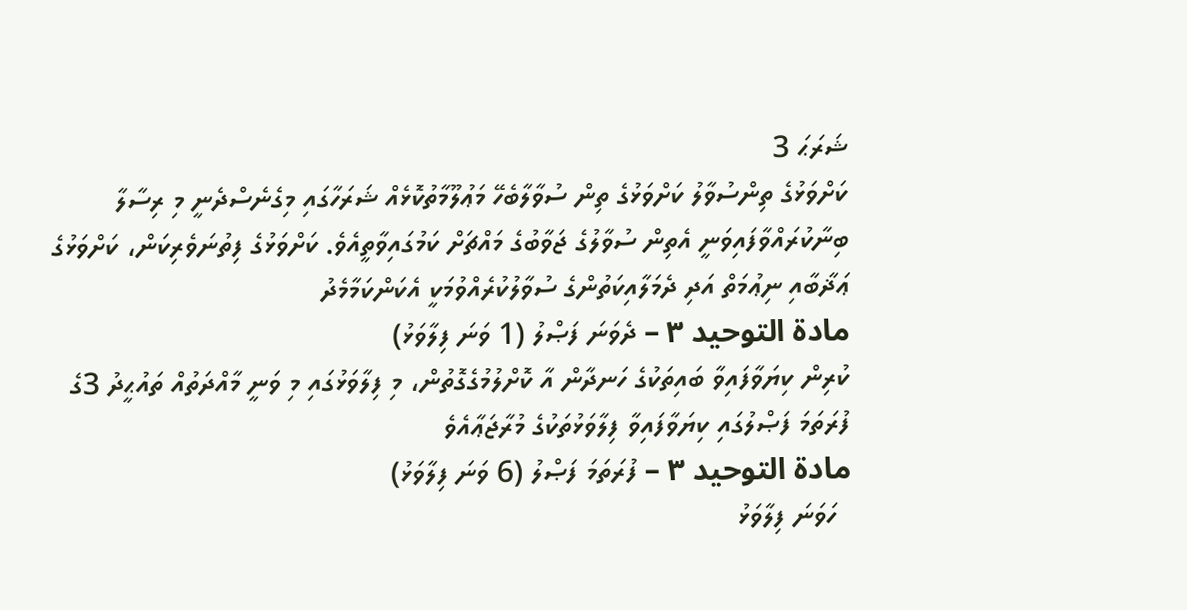ޝަރަޙަ 3
ކަށްވަޅުގެ ތިންސުވާލު ކަށްވަޅުގެ ތިން ސުވާލާބެހޭ މަޢުލޫމާތުކޮޅެއް ޝަރަހާގައި މިގެނެސްދެނީ މި ރިސާލާ ބިނާކުރައްވާފައިވަނީ އެތިން ސުވާލުގެ ޖަވާބުގެ މައްޗަށް ކަމުގައިވާތީއެވެ. ކަށްވަޅުގެ ފިތުނަވެރިކަން، ކަށްވަޅުގެ ޢަޛާބާއި ނިޢުމަތް އަދި ދެމަލާއިކަތުންގެ ސުވާލުކުރެއްވުމަކީ އެކަންކަމާމެދު
مادة التوحيد ٣ – ދެވަނަ ފަޞްލު (1 ވަނަ ފިލާވަޅު)
ކުރިން ކިޔަވާފައިވާ ބައިތަކުގެ ހަނދާން އާ ކޮށްލުމުގެގޮތުން، މި ފިލާވަޅުގައި މި ވަނީ މާއްދަތުއް ތައުޙީދު 3ގެ ފުރަތަމަ ފަޞްލުގައި ކިޔަވާފައިވާ ފިލާވަޅުތަކުގެ މުރާޖަޢާއެވެ
مادة التوحيد ٣ – ފުރަތަމަ ފަޞްލު (6 ވަނަ ފިލާވަޅު)
  ހަވަނަ ފިލާވަޅު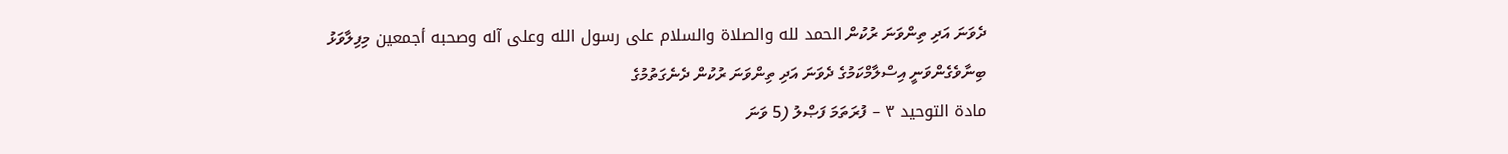ދެވަނަ އަދި ތިންވަނަ ރުކުން الحمد لله والصلاة والسلام على رسول الله وعلى آله وصحبه أجمعين މިފިލާވަޅު ބިނާވެގެންވަނީ އިސްލާމްކަމުގެ ދެވަނަ އަދި ތިންވަނަ ރުކުން ދެނެގަތުމުގެ
مادة التوحيد ٣ – ފުރަތަމަ ފަޞްލު (5 ވަނަ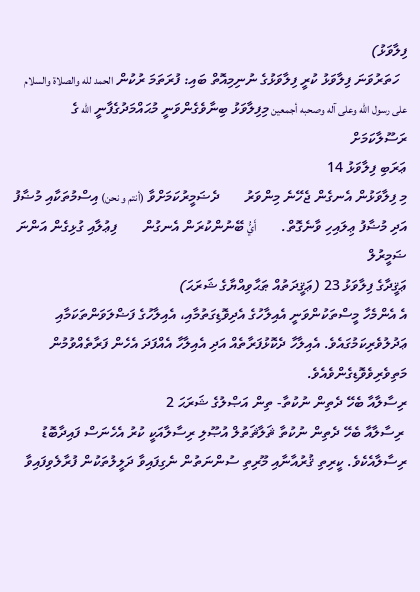ފިލާވަޅު)
  ހަތަރުވަނަ ފިލާވަޅު ކުރީ ފިލާވަޅުގެ ނުނިމިއޮތް ބައި: ފުރަތަމަ ރުކުން الحمد لله والصلاة والسلام على رسول الله وعلى آله وصحبه أجمعين މިފިލާވަޅު ބިނާވެގެންވަނީ މުޙައްމަދުގެފާނީ الله ގެ ރަސޫލާކަމަށް
ޢަރަބި ފިލާވަޅު 14
މި ފިލާވަޅުން އެނގެން ޖެހޭނެ މިންވަރު       ދެޟަމީރުކަމަށްވާ (أنتم و نحن) އިސްމުތަކާއި މުޟާފު އަދި މުޟާފު ޢިލައިހި ވާނެގޮތް.       أَيُّ ބޭނުންކުރަން އެނގުން       ފިޢުލާއި ގުޅިގެން އަންނަ ޟަމީރުލް
ޢަޤީދާގެ ފިލާވަޅު 23 (ޢަޤީދަތުއް ޠަޙާވިއްޔާގެ ޝަރަޙަ)
އެ އެންމެހާ މީސްތަކުންވަނީ އެއިލާހުގެ އެދިވޮޑިގަތުމާއި، އެއިލާހުގެ ފަޟްލަވަންތަކަމާއި ޢަދުލުވެރިކަމުގައެވެ. އެއިލާހާ ދެކޮޅުފަރާތެއް އަދި އެއިލާހާ އެއްފަދަ އެހެން ފަރާތެއްވުމުން މަތިވެރިވެވޮޑިގެންވެއެވެ.
ރިސާލާއާ ބެހޭ ދެތިން ނުކުތާ- ތިން އަޞްލުގެ ޝަރަޙަ 2
 ރިސާލާއާ ބެހޭ ދެތިން ނުކުތާ ޘަލާޘަތުލް އުޞޫލި ރިސާލާއަކީ ކުރު އެހެނަސް ފައިދާބޮޑު ރިސާލާއެކެވެ. ކީރިތި ޤުރުއާނާއި މޫރިތި ސުންނަތުން ނެގިފައިވާ ދަލީލުތަކުން ފުރާލެވިފައިވާ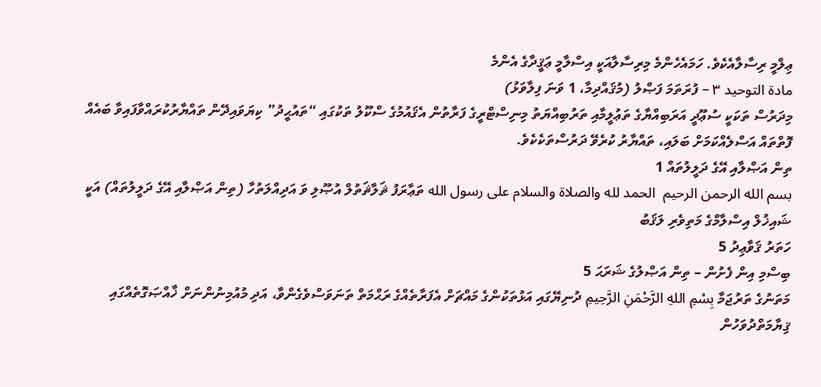ޢިލްމީ ރިސާލާއެކެވެ. ހަމައެހެންމެ މިރިސާލާއަކީ އިސްލާމީ ޢަޤީދާގެ އެންމެ
مادة التوحيد ٣ – ފުރަތަމަ ފަޞްލު (މުޤައްދިމާ، 1 ވަނަ ފިލާވަޅު)
މިދަރުސް ތަކަކީ ސުޢޫދީ އަރަބިއްޔާގެ ތަޢުލީމާއި ތަރުބިއްޔަތު މިނިސްޓްރީގެ ފަރާތުން އެޤައުމުގެ ސްކޫލު ތަކުގައި “ތައުޙީދު” ކިޔަވައިދޭން ތައްޔާރުކުރައްވާފައިވާ ބައެއް ފޮތްތައް އަސްލެއްކަމަށް ބަލައި، ތައްޔާރު ކުރެވޭ ދަރުސްތަކެކެވެ.
ތިން އަޞްލާއި އޭގެ ދަލީލުތައް 1
بسم الله الرحمن الرحيم  الحمد لله والصلاة والسلام على رسول الله ތަޢާރަފު ޘަލާޘަތުލް އުޞޫލި ވަ އަދިއްލަތުހާ (ތިން އަޞްލާއި އޭގެ ދަލީލުތައް) އަކީ ޝައިޚުލް އިސްލާމްގެ މަތިވެރި ލަޤަބު
ހަތަރު ޤަވާޢިދު 5
ބިސްމި އިން ފެށުން – ތިން އަޞްލުގެ ޝަރަޙަ 5
މަތަނުގެ ތަރުޖަމާ بِسْمِ اللهِ الرَّحْمَنِ الرَّحِيمِ ދުނިޔޭގައި އަޅުތަކުންގެ މައްޗަށް އެފަރާތެއްގެ ރަޙްމަތް ތަނަވަސްވެގެންވާ، އަދި މުއުމިނުންނަށް ޚާއްޞަގޮތެއްގައި ޤިޔާމަތްދުވަހުން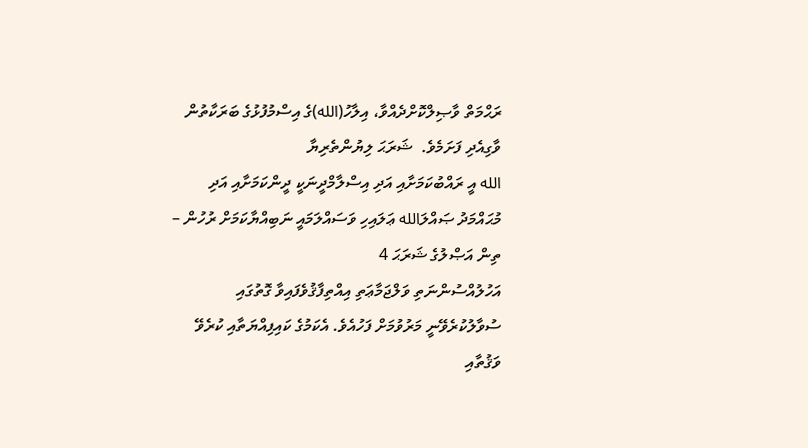ރަޙްމަތް ވާޞިލްކޮށްދެއްވާ، އިލާހު(الله)ގެ އިސްމުފުޅުގެ ބަރަކާތުން ވާގިއެދި ފަށަމެވެ.  ޝަރަޙަ ލިޔުންތެރިޔާ
الله އީ ރައްބުކަމަށާއި އަދި އިސްލާމްދީނަކީ ދީންކަމަށާއި އަދި މުޙައްމަދު ޞައްލަالله ޢަލައިހި ވަސައްލަމައީ ނަބިއްޔާކަމަށް ރުހުން – ތިން އަޞްލުގެ ޝަރަޙަ 4
އަހުލުއްސުންނަތި ވަލްޖަމާޢަތި އިއްތިފާޤުވެފައިވާ ގޮތުގައި ސުވާލުކުރެވޭނީ މަރުވުމަށް ފަހުއެވެ. އެކަމުގެ ކައިފިއްޔަތާއި ކުރެވޭ ވަޤުތާއި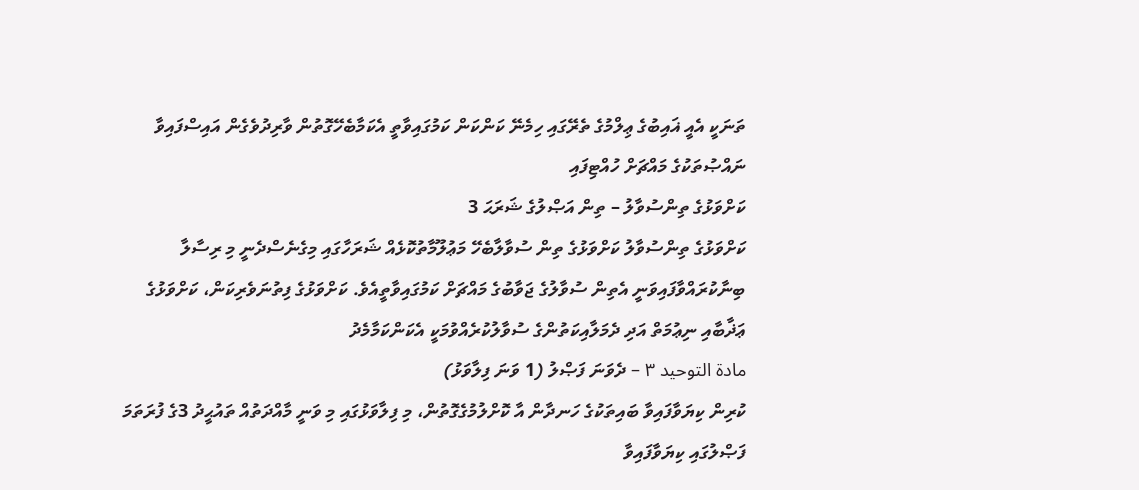ތަނަކީ އެއީ ޣައިބުގެ ޢިލްމުގެ ތެރޭގައި ހިމެނޭ ކަންކަން ކަމުގައިވާތީ އެކަމާބެހޭގޮތުން ވާރިދުވެގެން އައިސްފައިވާ ނައްޞުތަކުގެ މައްޗަށް ހުއްޓިފައި
ކަށްވަޅުގެ ތިންސުވާލު – ތިން އަޞްލުގެ ޝަރަޙަ 3
ކަށްވަޅުގެ ތިންސުވާލު ކަށްވަޅުގެ ތިން ސުވާލާބެހޭ މަޢުލޫމާތުކޮޅެއް ޝަރަހާގައި މިގެނެސްދެނީ މި ރިސާލާ ބިނާކުރައްވާފައިވަނީ އެތިން ސުވާލުގެ ޖަވާބުގެ މައްޗަށް ކަމުގައިވާތީއެވެ. ކަށްވަޅުގެ ފިތުނަވެރިކަން، ކަށްވަޅުގެ ޢަޛާބާއި ނިޢުމަތް އަދި ދެމަލާއިކަތުންގެ ސުވާލުކުރެއްވުމަކީ އެކަންކަމާމެދު
مادة التوحيد ٣ – ދެވަނަ ފަޞްލު (1 ވަނަ ފިލާވަޅު)
ކުރިން ކިޔަވާފައިވާ ބައިތަކުގެ ހަނދާން އާ ކޮށްލުމުގެގޮތުން، މި ފިލާވަޅުގައި މި ވަނީ މާއްދަތުއް ތައުޙީދު 3ގެ ފުރަތަމަ ފަޞްލުގައި ކިޔަވާފައިވާ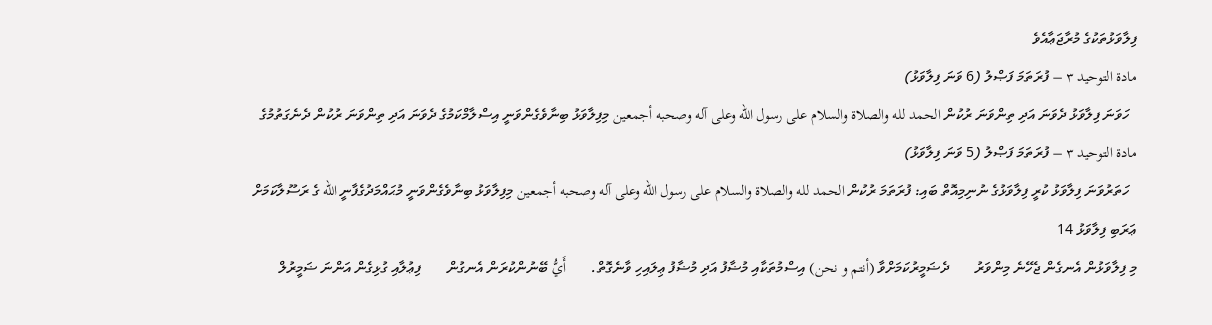ފިލާވަޅުތަކުގެ މުރާޖަޢާއެވެ
مادة التوحيد ٣ – ފުރަތަމަ ފަޞްލު (6 ވަނަ ފިލާވަޅު)
  ހަވަނަ ފިލާވަޅު ދެވަނަ އަދި ތިންވަނަ ރުކުން الحمد لله والصلاة والسلام على رسول الله وعلى آله وصحبه أجمعين މިފިލާވަޅު ބިނާވެގެންވަނީ އިސްލާމްކަމުގެ ދެވަނަ އަދި ތިންވަނަ ރުކުން ދެނެގަތުމުގެ
مادة التوحيد ٣ – ފުރަތަމަ ފަޞްލު (5 ވަނަ ފިލާވަޅު)
  ހަތަރުވަނަ ފިލާވަޅު ކުރީ ފިލާވަޅުގެ ނުނިމިއޮތް ބައި: ފުރަތަމަ ރުކުން الحمد لله والصلاة والسلام على رسول الله وعلى آله وصحبه أجمعين މިފިލާވަޅު ބިނާވެގެންވަނީ މުޙައްމަދުގެފާނީ الله ގެ ރަސޫލާކަމަށް
ޢަރަބި ފިލާވަޅު 14
މި ފިލާވަޅުން އެނގެން ޖެހޭނެ މިންވަރު       ދެޟަމީރުކަމަށްވާ (أنتم و نحن) އިސްމުތަކާއި މުޟާފު އަދި މުޟާފު ޢިލައިހި ވާނެގޮތް.       أَيُّ ބޭނުންކުރަން އެނގުން       ފިޢުލާއި ގުޅިގެން އަންނަ ޟަމީރުލް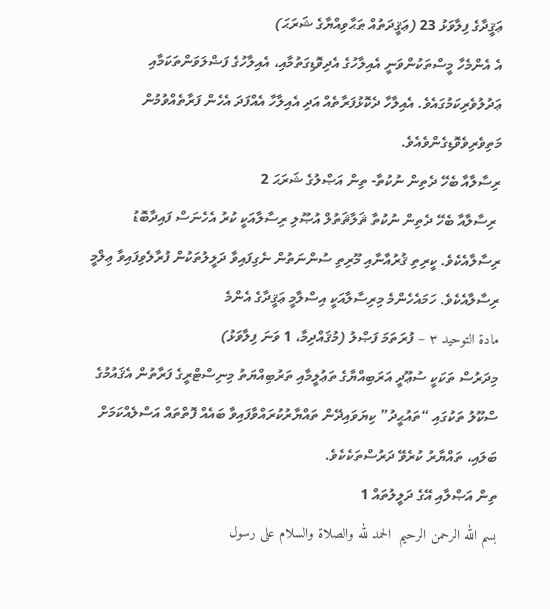ޢަޤީދާގެ ފިލާވަޅު 23 (ޢަޤީދަތުއް ޠަޙާވިއްޔާގެ ޝަރަޙަ)
އެ އެންމެހާ މީސްތަކުންވަނީ އެއިލާހުގެ އެދިވޮޑިގަތުމާއި، އެއިލާހުގެ ފަޟްލަވަންތަކަމާއި ޢަދުލުވެރިކަމުގައެވެ. އެއިލާހާ ދެކޮޅުފަރާތެއް އަދި އެއިލާހާ އެއްފަދަ އެހެން ފަރާތެއްވުމުން މަތިވެރިވެވޮޑިގެންވެއެވެ.
ރިސާލާއާ ބެހޭ ދެތިން ނުކުތާ- ތިން އަޞްލުގެ ޝަރަޙަ 2
 ރިސާލާއާ ބެހޭ ދެތިން ނުކުތާ ޘަލާޘަތުލް އުޞޫލި ރިސާލާއަކީ ކުރު އެހެނަސް ފައިދާބޮޑު ރިސާލާއެކެވެ. ކީރިތި ޤުރުއާނާއި މޫރިތި ސުންނަތުން ނެގިފައިވާ ދަލީލުތަކުން ފުރާލެވިފައިވާ ޢިލްމީ ރިސާލާއެކެވެ. ހަމައެހެންމެ މިރިސާލާއަކީ އިސްލާމީ ޢަޤީދާގެ އެންމެ
مادة التوحيد ٣ – ފުރަތަމަ ފަޞްލު (މުޤައްދިމާ، 1 ވަނަ ފިލާވަޅު)
މިދަރުސް ތަކަކީ ސުޢޫދީ އަރަބިއްޔާގެ ތަޢުލީމާއި ތަރުބިއްޔަތު މިނިސްޓްރީގެ ފަރާތުން އެޤައުމުގެ ސްކޫލު ތަކުގައި “ތައުޙީދު” ކިޔަވައިދޭން ތައްޔާރުކުރައްވާފައިވާ ބައެއް ފޮތްތައް އަސްލެއްކަމަށް ބަލައި، ތައްޔާރު ކުރެވޭ ދަރުސްތަކެކެވެ.
ތިން އަޞްލާއި އޭގެ ދަލީލުތައް 1
بسم الله الرحمن الرحيم  الحمد لله والصلاة والسلام على رسول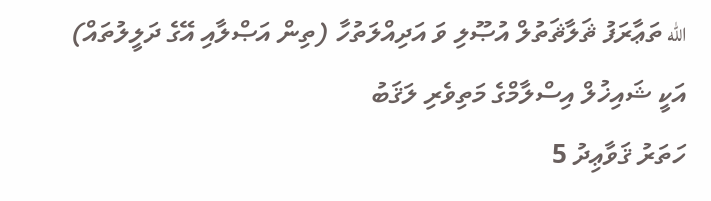الله ތަޢާރަފު ޘަލާޘަތުލް އުޞޫލި ވަ އަދިއްލަތުހާ (ތިން އަޞްލާއި އޭގެ ދަލީލުތައް) އަކީ ޝައިޚުލް އިސްލާމްގެ މަތިވެރި ލަޤަބު
ހަތަރު ޤަވާޢިދު 5